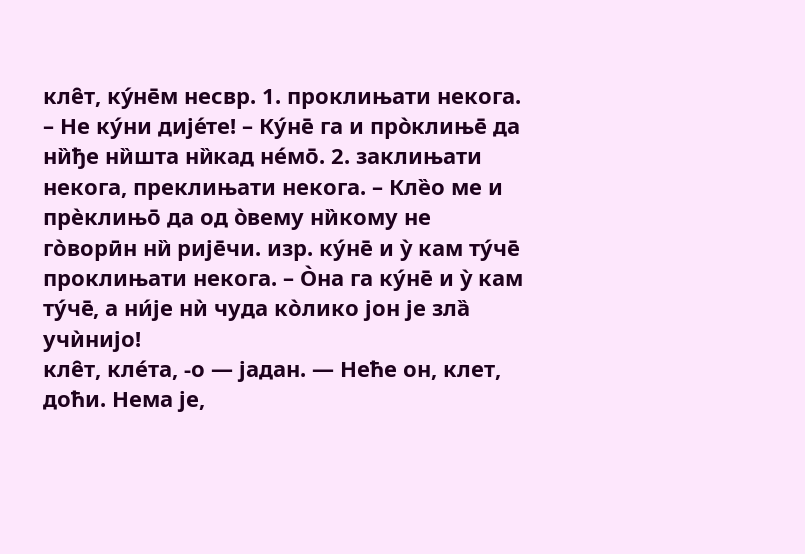кле̑т, ку́не̄м несвр. 1. проклињати некога. – Не ку́ни дије́те! – Ку́не̄ га и про̀клиње̄ да ни̏ђе ни̏шта ни̏кад не́мо̄. 2. заклињати некога, преклињати некога. – Кле̏о ме и прѐклињо̄ да од о̀вему ни̏кому не го̀ворӣн ни̏ рије̄чи. изр. ку́не̄ и у̀ кам ту́че̄ проклињати некога. – О̀на га ку́не̄ и у̀ кам ту́че̄, а ни́је нѝ чуда ко̀лико јон је зла̏ учѝнијо!
кле̑т, кле́та, -о — јадан. — Неће он, клет, доћи. Нема је,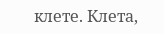клете. Клета,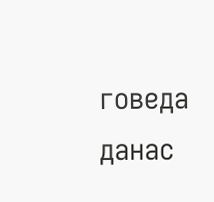говеда данас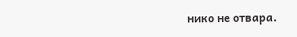нико не отвара.